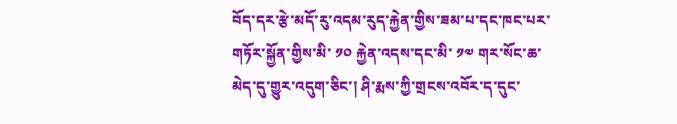བོད་དར་རྩེ་མདོ་རུ་འདམ་རུད་རྐྱེན་གྱིས་ཟམ་པ་དང་ཁང་པར་གཏོར་སྐྱོན་གྱིས་མི་ ༡༠ རྐྱེན་འདས་དང་མི་ ༡༧ གར་སོང་ཆ་མེད་དུ་གྱུར་འདུག་ཅིང་། ཤི་རྨས་ཀྱི་གྲངས་འབོར་ད་དུང་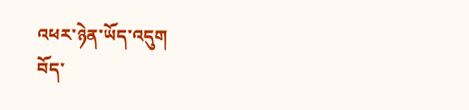འཕར་ཉེན་ཡོད་འདུག
བོད་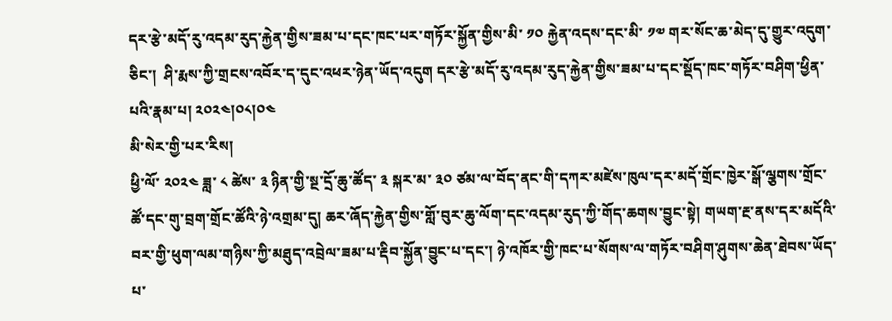དར་རྩེ་མདོ་རུ་འདམ་རུད་རྐྱེན་གྱིས་ཟམ་པ་དང་ཁང་པར་གཏོར་སྐྱོན་གྱིས་མི་ ༡༠ རྐྱེན་འདས་དང་མི་ ༡༧ གར་སོང་ཆ་མེད་དུ་གྱུར་འདུག་ཅིང་།  ཤི་རྨས་ཀྱི་གྲངས་འབོར་ད་དུང་འཕར་ཉེན་ཡོད་འདུག དར་རྩེ་མདོ་རུ་འདམ་རུད་རྐྱེན་གྱིས་ཟམ་པ་དང་སྡོད་ཁང་གཏོར་བཤིག་ཕྱིན་པའི་རྣམ་པ། ༢༠༢༤།༠༨།༠༤
མི་སེར་གྱི་པར་རིས།
ཕྱི་ལོ་ ༢༠༢༤ ཟླ་ ༨ ཚེས་ ༣ ཉིན་གྱི་སྔ་དྲོ་ཆུ་ཚོད་ ༣ སྐར་མ་ ༣༠ ཙམ་ལ་བོད་ནང་གི་དཀར་མཛེས་ཁུལ་དར་མདོ་གྲོང་ཁྱེར་སྒོ་ལྕགས་གྲོང་ཚོ་དང་གུ་བྲག་གྲོང་ཚོའི་ཉེ་འགྲམ་དུ། ཆར་ཞོད་རྐྱེན་གྱིས་གློ་བུར་ཆུ་ལོག་དང་འདམ་རུད་ཀྱི་གོད་ཆགས་བྱུང་སྟེ། གཡག་རྔ་ནས་དར་མདོའི་བར་གྱི་ཕུག་ལམ་གཉིས་ཀྱི་མཐུད་འབྲེལ་ཟམ་པ་རྡིབ་སྐྱོན་བྱུང་པ་དང་། ཉེ་འཁོར་གྱི་ཁང་པ་སོགས་ལ་གཏོར་བཤིག་ཤུགས་ཆེན་ཐེབས་ཡོད་པ་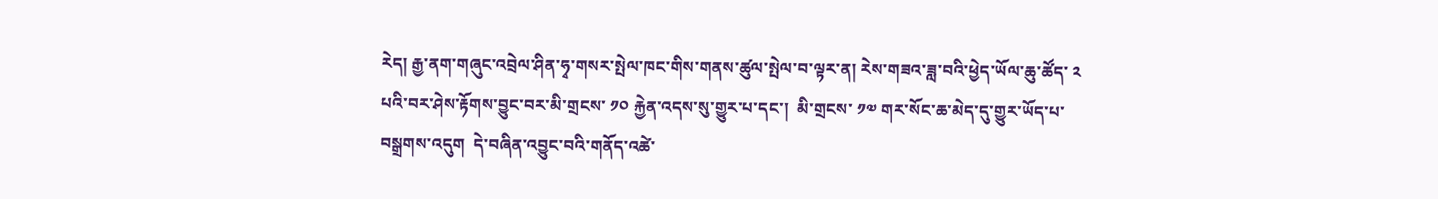རེད། རྒྱ་ནག་གཞུང་འབྲེལ་ཤིན་ཧྭ་གསར་སྤེལ་ཁང་གིས་གནས་ཚུལ་སྤེལ་བ་ལྟར་ན། རེས་གཟའ་ཟླ་བའི་ཕྱེད་ཡོལ་ཆུ་ཚོད་ ༢ པའི་བར་ཤེས་རྟོགས་བྱུང་བར་མི་གྲངས་ ༡༠ རྐྱེན་འདས་སུ་གྱུར་པ་དང་།  མི་གྲངས་ ༡༧ གར་སོང་ཆ་མེད་དུ་གྱུར་ཡོད་པ་བསྒྲགས་འདུག  དེ་བཞིན་འབྱུང་བའི་གནོད་འཚེ་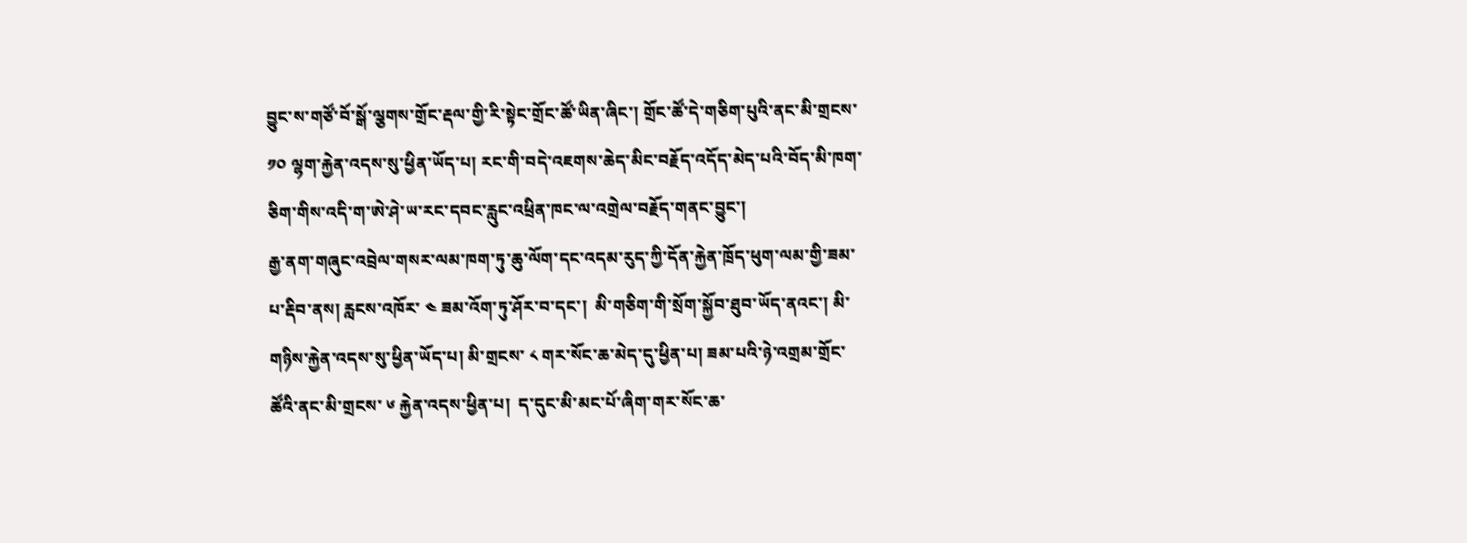བྱུང་ས་གཙོ་བོ་སྒོ་ལྕགས་གྲོང་རྡལ་གྱི་རི་སྟེང་གྲོང་ཚོ་ཡིན་ཞིང་། གྲོང་ཚོ་དེ་གཅིག་པུའི་ནང་མི་གྲངས་ ༡༠ ལྷག་རྐྱེན་འདས་སུ་ཕྱིན་ཡོད་པ། རང་གི་བདེ་འཇགས་ཆེད་མིང་བརྗོད་འདོད་མེད་པའི་བོད་མི་ཁག་ཅིག་གིས་འདི་ག་ཨེ་ཤེ་ཡ་རང་དབང་རླུང་འཕྲིན་ཁང་ལ་འགྲེལ་བརྗོད་གནང་བྱུང་།
རྒྱ་ནག་གཞུང་འབྲེལ་གསར་ལམ་ཁག་ཏུ་ཆུ་ལོག་དང་འདམ་རུད་ཀྱི་དོན་རྐྱེན་ཁྲོད་ཕུག་ལམ་གྱི་ཟམ་པ་རྡིབ་ནས། རླངས་འཁོར་ ༤ ཟམ་འོག་ཏུ་ཤོར་བ་དང་།  མི་གཅིག་གི་སྲོག་སྐྱོབ་ཐུབ་ཡོད་ནའང་། མི་གཉིས་རྐྱེན་འདས་སུ་ཕྱིན་ཡོད་པ། མི་གྲངས་ ༨ གར་སོང་ཆ་མེད་དུ་ཕྱིན་པ། ཟམ་པའི་ཉེ་འགྲམ་གྲོང་ཚོའི་ནང་མི་གྲངས་ ༦ རྐྱེན་འདས་ཕྱིན་པ།  ད་དུང་མི་མང་པོ་ཞིག་གར་སོང་ཆ་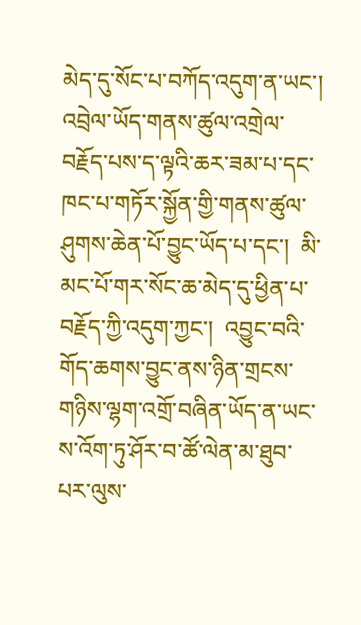མེད་དུ་སོང་པ་བཀོད་འདུག་ན་ཡང་། འབྲེལ་ཡོད་གནས་ཚུལ་འགྲེལ་བརྗོད་པས་ད་ལྟའི་ཆར་ཟམ་པ་དང་ཁང་པ་གཏོར་སྐྱོན་གྱི་གནས་ཚུལ་ཤུགས་ཆེན་པོ་བྱུང་ཡོད་པ་དང་།  མི་མང་པོ་གར་སོང་ཆ་མེད་དུ་ཕྱིན་པ་བརྗོད་ཀྱི་འདུག་ཀྱང་།  འབྱུང་བའི་གོད་ཆགས་བྱུང་ནས་ཉིན་གྲངས་གཉིས་ལྷག་འགྲོ་བཞིན་ཡོད་ན་ཡང་ས་འོག་ཏུ་ཤོར་བ་ཚོ་ལེན་མ་ཐུབ་པར་ལུས་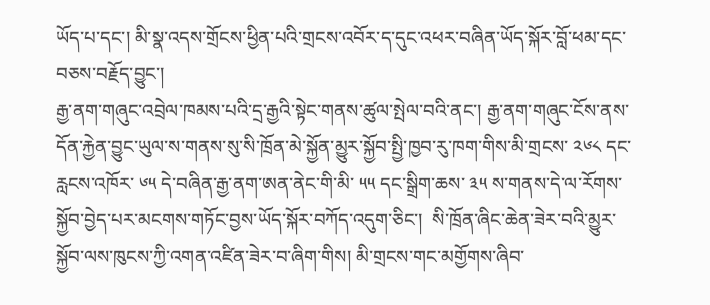ཡོད་པ་དང་། མི་སྣ་འདས་གྲོངས་ཕྱིན་པའི་གྲངས་འབོར་ད་དུང་འཕར་བཞིན་ཡོད་སྐོར་བློ་ཕམ་དང་བཅས་བརྗོད་བྱུང་།
རྒྱ་ནག་གཞུང་འབྲེལ་ཁམས་པའི་དྲ་རྒྱའི་སྟེང་གནས་ཚུལ་སྤེལ་བའི་ནང་། རྒྱ་ནག་གཞུང་ངོས་ནས་དོན་རྐྱེན་བྱུང་ཡུལ་ས་གནས་སུ་སི་ཁྲོན་མེ་སྐྱོན་མྱུར་སྐྱོབ་སྤྱི་ཁྱབ་རུ་ཁག་གིས་མི་གྲངས་ ༢༦༨ དང་རླངས་འཁོར་ ༦༥ དེ་བཞིན་རྒྱ་ནག་ཨན་ནེང་གི་མི་ ༥༥ དང་སྒྲིག་ཆས་ ༣༥ ས་གནས་དེ་ལ་རོགས་སྐྱོབ་བྱེད་པར་མངགས་གཏོང་བྱས་ཡོད་སྐོར་བཀོད་འདུག་ཅིང་།  སི་ཁྲོན་ཞིང་ཆེན་ཟེར་བའི་མྱུར་སྐྱོབ་ལས་ཁུངས་ཀྱི་འགན་འཛིན་ཟེར་བ་ཞིག་གིས། མི་གྲངས་གང་མགྱོགས་ཞིབ་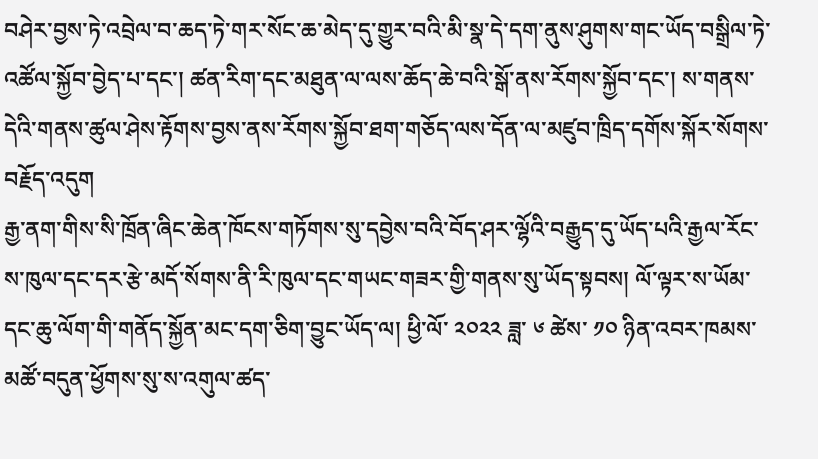བཤེར་བྱས་ཏེ་འབྲེལ་བ་ཆད་ཏེ་གར་སོང་ཆ་མེད་དུ་གྱུར་བའི་མི་སྣ་དེ་དག་ནུས་ཤུགས་གང་ཡོད་བསྒྲིལ་ཏེ་འཚོལ་སྐྱོབ་བྱེད་པ་དང་། ཚན་རིག་དང་མཐུན་ལ་ལས་ཆོད་ཆེ་བའི་སྒོ་ནས་རོགས་སྐྱོབ་དང་། ས་གནས་དེའི་གནས་ཚུལ་ཤེས་རྟོགས་བྱས་ནས་རོགས་སྐྱོབ་ཐག་གཅོད་ལས་དོན་ལ་མཛུབ་ཁྲིད་དགོས་སྐོར་སོགས་བརྗོད་འདུག
རྒྱ་ནག་གིས་སི་ཁྲོན་ཞིང་ཆེན་ཁོངས་གཏོགས་སུ་དབྱེས་བའི་བོད་ཤར་ལྷོའི་བརྒྱུད་དུ་ཡོད་པའི་རྒྱལ་རོང་ས་ཁུལ་དང་དར་རྩེ་མདོ་སོགས་ནི་རི་ཁུལ་དང་གཡང་གཟར་གྱི་གནས་སུ་ཡོད་སྟབས། ལོ་ལྟར་ས་ཡོམ་དང་ཆུ་ལོག་གི་གནོད་སྐྱོན་མང་དག་ཅིག་བྱུང་ཡོད་ལ། ཕྱི་ལོ་ ༢༠༢༢ ཟླ་ ༦ ཚེས་ ༡༠ ཉིན་འབར་ཁམས་མཚོ་བདུན་ཕྱོགས་སུ་ས་འགུལ་ཚད་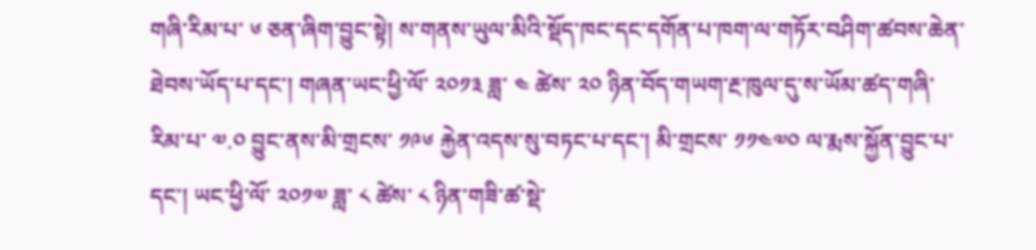གཞི་རིམ་པ་ ༦ ཅན་ཞིག་བྱུང་སྟེ། ས་གནས་ཡུལ་མིའི་སྡོད་ཁང་དང་དགོན་པ་ཁག་ལ་གཏོར་བཤིག་ཚབས་ཆེན་ཐེབས་ཡོད་པ་དང་། གཞན་ཡང་ཕྱི་ལོ་ ༢༠༡༣ ཟླ་ ༤ ཚེས་ ༢༠ ཉིན་བོད་གཡག་རྔ་ཁུལ་དུ་ས་ཡོམ་ཚད་གཞི་རིམ་པ་ ༧.༠ བྱུང་ནས་མི་གྲངས་ ༡༩༦ རྐྱེན་འདས་སུ་བཏང་པ་དང་། མི་གྲངས་ ༡༡༤༧༠ ལ་རྨས་སྐྱོན་བྱུང་པ་དང་། ཡང་ཕྱི་ལོ་ ༢༠༡༧ ཟླ་ ༨ ཚེས་ ༨ ཉིན་གཟི་ཚ་སྡེ་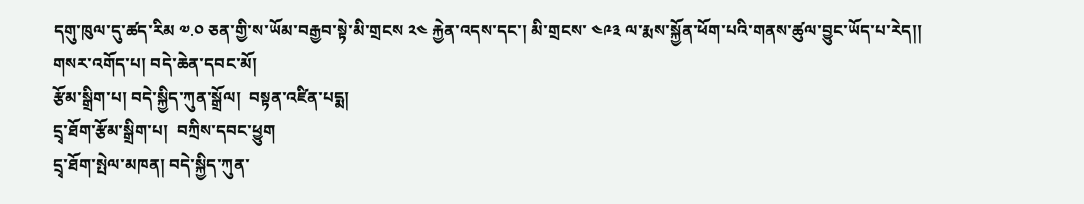དགུ་ཁུལ་དུ་ཚད་རིམ ༧.༠ ཅན་གྱི་ས་ཡོམ་བརྒྱབ་སྟེ་མི་གྲངས ༢༤ རྐྱེན་འདས་དང་། མི་གྲངས་ ༤༩༣ ལ་རྨས་སྐྱོན་ཕོག་པའི་གནས་ཚུལ་བྱུང་ཡོད་པ་རེད།།
གསར་འགོད་པ། བདེ་ཆེན་དབང་མོ།
རྩོམ་སྒྲིག་པ། བདེ་སྐྱིད་ཀུན་སྒྲོལ།  བསྟན་འཛིན་པདྨ།
དྲྭ་ཐོག་རྩོམ་སྒྲིག་པ།  བཀྲིས་དབང་ཕྱུག
དྲྭ་ཐོག་སྤེལ་མཁན། བདེ་སྐྱིད་ཀུན་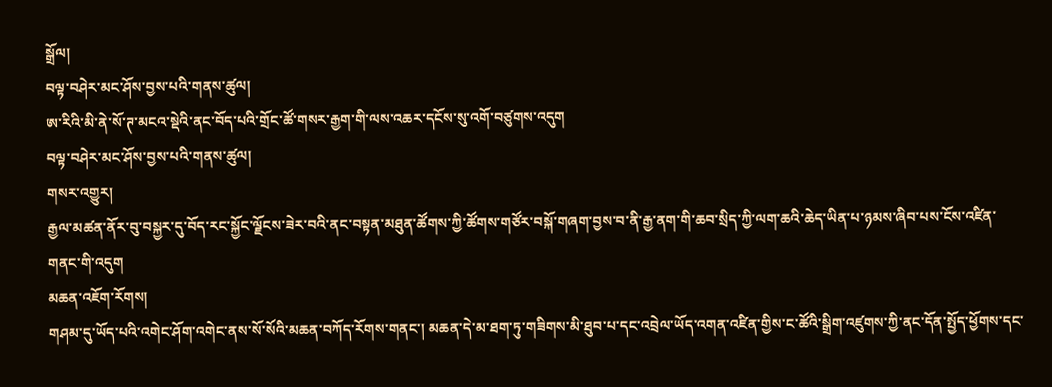སྒྲོལ།
བལྟ་བཤེར་མང་ཤོས་བྱས་པའི་གནས་ཚུལ།
ཨ་རིའི་མི་ནེ་སོ་ཊ་མངའ་སྡེའི་ནང་བོད་པའི་གྲོང་ཚོ་གསར་རྒྱག་གི་ལས་འཆར་དངོས་སུ་འགོ་བཙུགས་འདུག
བལྟ་བཤེར་མང་ཤོས་བྱས་པའི་གནས་ཚུལ།
གསར་འགྱུར།
རྒྱལ་མཚན་ནོར་བུ་བསྐྱར་དུ་བོད་རང་སྐྱོང་ལྗོངས་ཟེར་བའི་ནང་བསྟན་མཐུན་ཚོགས་ཀྱི་ཚོགས་གཙོར་བསྐོ་གཞག་བྱས་བ་ནི་རྒྱ་ནག་གི་ཆབ་སྲིད་ཀྱི་ལག་ཆའི་ཆེད་ཡིན་པ་ཉམས་ཞིབ་པས་ངོས་འཛིན་གནང་གི་འདུག
མཆན་འཇོག་རོགས།
གཤམ་དུ་ཡོད་པའི་འགེང་ཤོག་འགེང་ནས་སོ་སོའི་མཆན་བཀོད་རོགས་གནང་། མཆན་དེ་མ་ཐག་ཏུ་གཟིགས་མི་ཐུབ་པ་དང་འབྲེལ་ཡོད་འགན་འཛིན་གྱིས་ང་ཚོའི་སྒྲིག་འཛུགས་ཀྱི་ནང་དོན་སྤྱོད་ཕྱོགས་དང་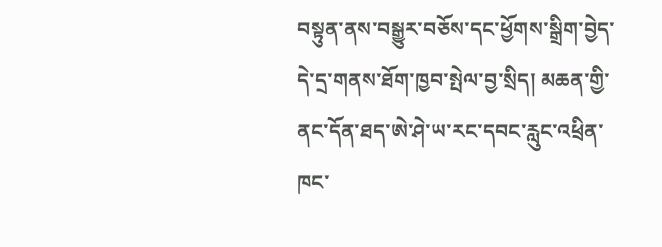བསྟུན་ནས་བསྒྱུར་བཅོས་དང་ཕྱོགས་སྒྲིག་བྱེད་དེ་དྲ་གནས་ཐོག་ཁྱབ་སྤེལ་བྱ་སྲིད། མཆན་གྱི་ནང་དོན་ཐད་ཨེ་ཤེ་ཡ་རང་དབང་རླུང་འཕྲིན་ཁང་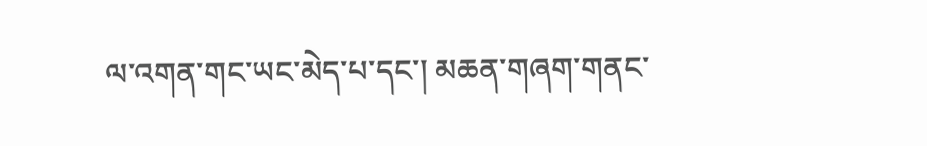ལ་འགན་གང་ཡང་མེད་པ་དང་། མཆན་གཞག་གནང་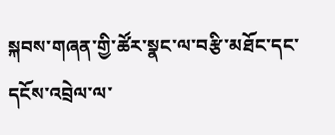སྐབས་གཞན་གྱི་ཚོར་སྣང་ལ་བརྩི་མཐོང་དང་དངོས་འབྲེལ་ལ་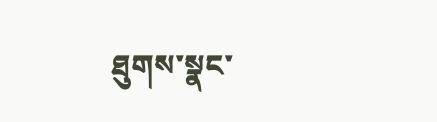ཐུགས་སྣང་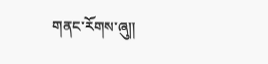གནང་རོགས་ཞུ༎